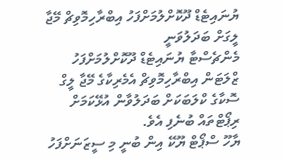ޔުނައިޓެޑް ދޫކޮށްލުމަށްފަހު އިބްރާހިމޮވިޗް މޭޖާ ލީގަށް ބަދަލުވަނީ
މެންޗެސްޓާ ޔުނައިޓެޑް ދޫކޮށްލުމަށްފަހު ޒްލަޓަން އިބްރާހިމޮވިޗް އެމެރިކާގެ މޭޖާ ލީގް ސޮކާގެ ކްލަބަކަށް ބަދަލުވާން އުޅޭކަމަށް ރިޕޯޓްތައް ބުނެފި އެވެ.
ޔާހޫ ސްޕޯޓް ޔޫކޭ އިން ބުނީ މި ސީޒަނަށްފަހު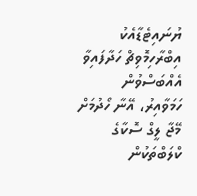ޔުނައިޓެޑާއެކު އިބްރާހިމޮވިޗް ހަދާފައިވާ އެއްބަސްވުން ހަމަވާއިރު، އޭނާ ހޯދުމަށް މޭޖާ ލީގް ސޮކާގެ ކްލަބްތަކުން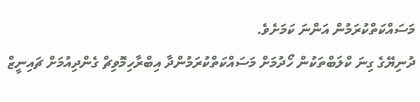މަސައްކަތްކުރަމުން އަންނަ ކަމަށެވެ.
ދުނިޔޭގެ ގިނަ ކްލަބްތަކުން ހޯދުމަށް މަސައްކަތްކުރަމުންދާ އިބްރާހިމޮވިޗް ގެންދިއުމަށް ޗައިނީޒް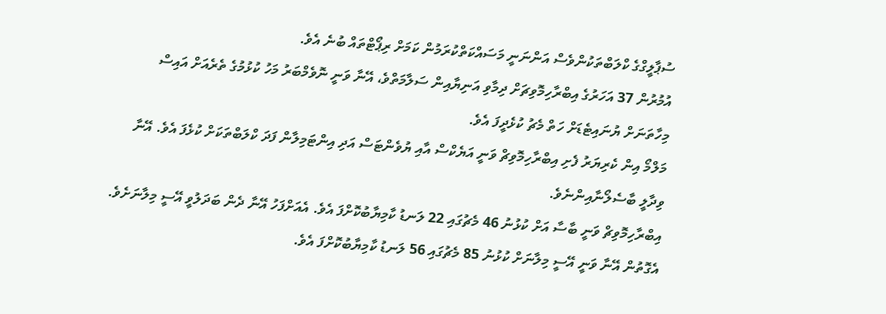ސުޕާލީގްގެ ކްލަބްތަކުންވެސް އަންނަނީ މަސައްކަތްކުރަމުން ކަމަށް ރިޕޯޓްތައް ބުނެ އެވެ.
އުމުރުން 37 އަހަރުގެ އިބްރާހިމޮވިޗަށް ދިމާވި އަނިޔާއިން ސަލާމަތްވެ، އޭނާ ވަނީ ނޮވެމްބަރު މަހު ކުޅުމުގެ ތެރެއަށް އައިސް މިހާތަނަށް ޔުނައިޓެޑަށް ހަތް މެޗު ކުޅެދީފަ އެވެ.
މަލްމޯ އިން ކެރިޔަރު ފެށި އިބްރާހިމޮވިޗް ވަނީ އަޔެކްސް އާއި ޔުވެންޓަސް އަދި އިންޓަމިލާން ފަދަ ކްލަބްތަކަށް ކުޅެފަ އެވެ. އޭނާ ވިދާލީ ބާސެލޯނާއިންނެވެ.
އިބްރާހިމޮވިޗް ވަނީ ބާސާ އަށް ކުޅުނު 46 މެޗުގައި 22 ލަނޑު ކާމިޔާބުކޮށްފަ އެވެ. އެއަށްފަހު އޭނާ ދެން ބަދަލުވީ އޭސީ މިލާނަށެވެ. އެގޮތުން އޭނާ ވަނީ އޭސީ މިލާނަށް ކުޅުނު 85 މެޗުގައި 56 ލަނޑު ކާމިޔާބުކޮށްފަ އެވެ.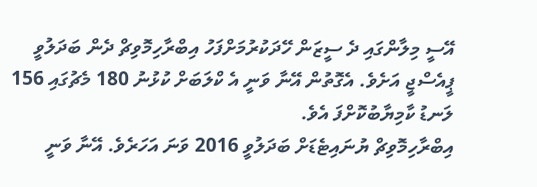އޭސީ މިލާންގައި ދެ ސީޒަން ހޭދަކުރުމަށްފަހު އިބްރާހިމޮވިޗް ދެން ބަދަލުވީ ޕީއެސްޖީ އަށެވެ. އެގޮތުން އޭނާ ވަނީ އެ ކްލަބަށް ކުޅުނު 180 މެޗުގައި 156 ލަނޑު ކާމިޔާބުކޮށްފަ އެވެ.
އިބްރާހިމޮވިޗް ޔުނައިޓެޑަށް ބަދަލުވީ 2016 ވަނަ އަހަރެވެ. އޭނާ ވަނީ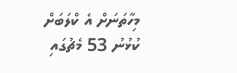މިހާތަނަށް އެ ކްލަބަށް ކުޅުނު 53 މެޗުގައި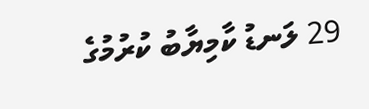29 ލަނޑު ކާމިޔާބު ކުރުމުގެ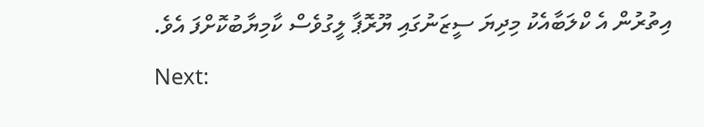އިތުރުން އެ ކްލަބާއެކު މިދިޔަ ސީޒަނުގައި ޔޫރޮޕާ ލީގުވެސް ކާމިޔާބުކޮށްފަ އެވެ.
Next: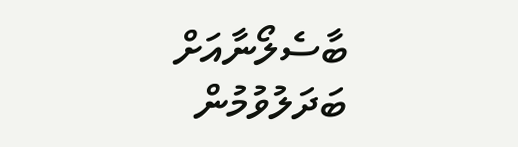ބާސެލޯނާއަށް ބަދަލުވުމުން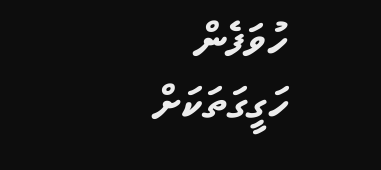ހުވަފެން ހަގީގަތަކަށް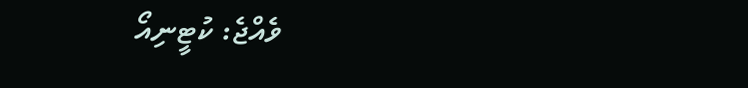ވެއްޖެ: ކުޓީނިއޯ